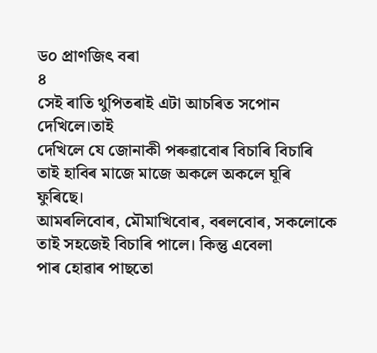ড০ প্ৰাণজিৎ বৰা
৪
সেই ৰাতি থুপিতৰাই এটা আচৰিত সপোন দেখিলে।তাই
দেখিলে যে জোনাকী পৰুৱাবোৰ বিচাৰি বিচাৰি তাই হাবিৰ মাজে মাজে অকলে অকলে ঘূৰি
ফুৰিছে।
আমৰলিবোৰ, মৌমাখিবোৰ, বৰলবোৰ, সকলোকে তাই সহজেই বিচাৰি পালে। কিন্তু এবেলা
পাৰ হোৱাৰ পাছতো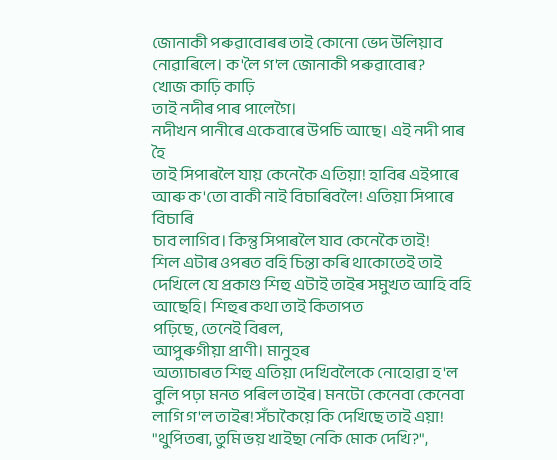জোনাকী পৰুৱাবোৰৰ তাই কোনো ভেদ উলিয়াব নোৱাৰিলে। ক'লৈ গ'ল জোনাকী পৰুৱাবোৰ?
খোজ কাঢ়ি কাঢ়ি
তাই নদীৰ পাৰ পালেগৈ।
নদীখন পানীৰে একেবাৰে উপচি আছে। এই নদী পাৰ হৈ
তাই সিপাৰলৈ যায় কেনেকৈ এতিয়া! হাবিৰ এইপাৰে আৰু ক'তো বাকী নাই বিচাৰিবলৈ! এতিয়া সিপাৰে বিচাৰি
চাব লাগিব। কিন্তু সিপাৰলৈ যাব কেনেকৈ তাই!
শিল এটাৰ ওপৰত বহি চিন্তা কৰি থাকোতেই তাই
দেখিলে যে প্ৰকাণ্ড শিহু এটাই তাইৰ সমুখত আহি বহি আছেহি। শিহুৰ কথা তাই কিতাপত
পঢ়িছে, তেনেই বিৰল,
আপুৰুগীয়া প্ৰাণী। মানুহৰ
অত্যাচাৰত শিহু এতিয়া দেখিবলৈকে নোহোৱা হ'ল বুলি পঢ়া মনত পৰিল তাইৰ। মনটো কেনেবা কেনেবা লাগি গ'ল তাইৰ! সঁচাকৈয়ে কি দেখিছে তাই এয়া!
"থুপিতৰা, তুমি ভয় খাইছা নেকি মোক দেখি?",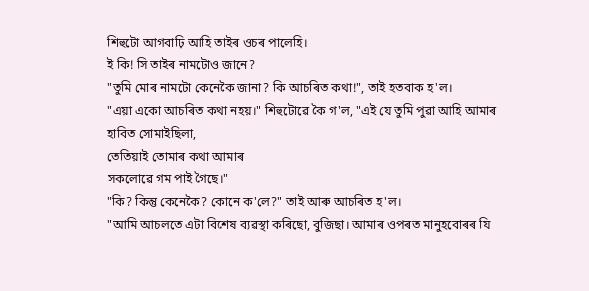শিহুটো আগবাঢ়ি আহি তাইৰ ওচৰ পালেহি।
ই কি! সি তাইৰ নামটোও জানে?
"তুমি মোৰ নামটো কেনেকৈ জানা? কি আচৰিত কথা!", তাই হতবাক হ'ল।
"এয়া একো আচৰিত কথা নহয়।" শিহুটোৱে কৈ গ'ল, "এই যে তুমি পুৱা আহি আমাৰ হাবিত সোমাইছিলা,
তেতিয়াই তোমাৰ কথা আমাৰ
সকলোৱে গম পাই গৈছে।"
"কি? কিন্তু কেনেকৈ? কোনে ক'লে?" তাই আৰু আচৰিত হ'ল।
"আমি আচলতে এটা বিশেষ ব্যৱস্থা কৰিছো, বুজিছা। আমাৰ ওপৰত মানুহবোৰৰ যি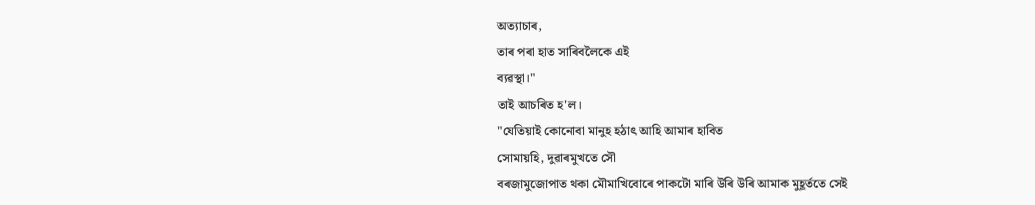অত্যাচাৰ,
তাৰ পৰা হাত সাৰিবলৈকে এই
ব্যৱস্থা।"
তাই আচৰিত হ'ল।
"যেতিয়াই কোনোবা মানুহ হঠাৎ আহি আমাৰ হাবিত
সোমায়হি, দুৱাৰমুখতে সৌ
বৰজামুজোপাত থকা মৌমাখিবোৰে পাকটো মাৰি উৰি উৰি আমাক মুহূৰ্ততে সেই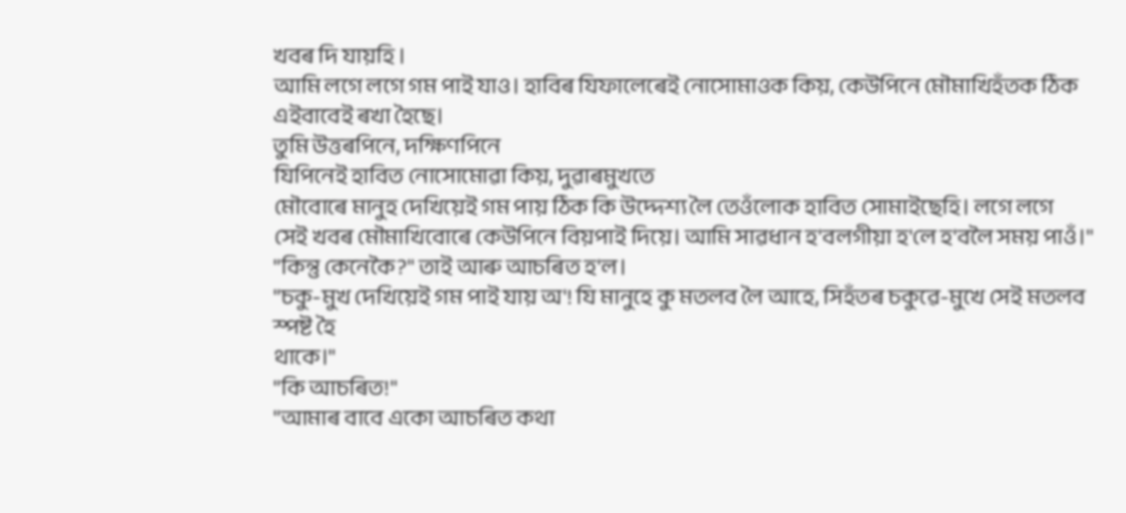খবৰ দি যায়হি ।
আমি লগে লগে গম পাই যাও। হাবিৰ যিফালেৰেই নোসোমাওক কিয়, কেউপিনে মৌমাখিহঁতক ঠিক এইবাবেই ৰখা হৈছে।
তুমি উত্তৰপিনে, দক্ষিণপিনে
যিপিনেই হাবিত নোসোমোৱা কিয়, দুৱাৰমুখতে
মৌবোৰে মানুহ দেখিয়েই গম পায় ঠিক কি উদ্দেশ্য লৈ তেওঁলোক হাবিত সোমাইছেহি। লগে লগে
সেই খবৰ মৌমাখিবোৰে কেউপিনে বিয়পাই দিয়ে। আমি সাৱধান হ'বলগীয়া হ'লে হ'বলৈ সময় পাওঁ।"
"কিন্তু কেনেকৈ?" তাই আৰু আচৰিত হ'ল।
"চকু-মুখ দেখিয়েই গম পাই যায় অ'! যি মানুহে কু মতলব লৈ আহে, সিহঁতৰ চকুৱে-মুখে সেই মতলব স্পষ্ট হৈ
থাকে।"
"কি আচৰিত!"
"আমাৰ বাবে একো আচৰিত কথা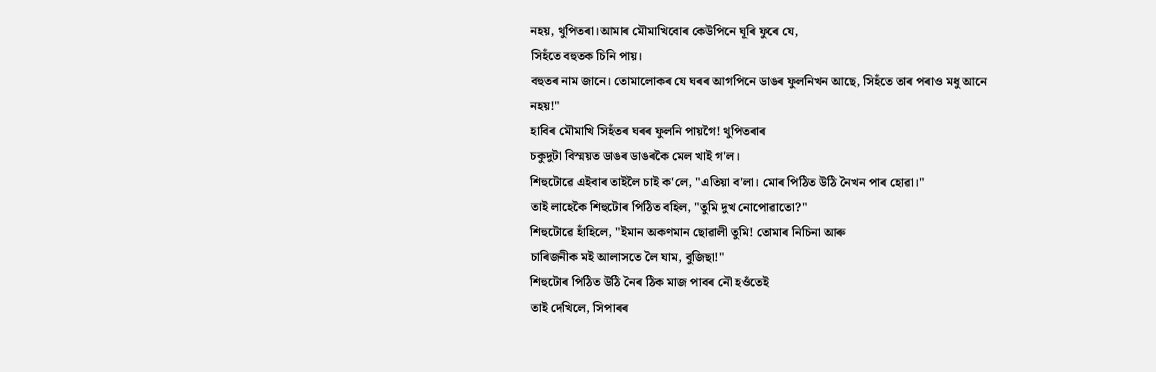নহয়, থুপিতৰা।আমাৰ মৌমাখিবোৰ কেউপিনে ঘূৰি ফুৰে যে,
সিহঁতে বহুতক চিনি পায়।
বহুতৰ নাম জানে। তোমালোকৰ যে ঘৰৰ আগপিনে ডাঙৰ ফুলনিখন আছে, সিহঁতে তাৰ পৰাও মধু আনে নহয়!"
হাবিৰ মৌমাখি সিহঁতৰ ঘৰৰ ফুলনি পায়গৈ! থুপিতৰাৰ
চকুদুটা বিস্ময়ত ডাঙৰ ডাঙৰকৈ মেল খাই গ'ল।
শিহুটোৱে এইবাৰ তাইলৈ চাই ক'লে, "এতিয়া ব'লা। মোৰ পিঠিত উঠি নৈখন পাৰ হোৱা।"
তাই লাহেকৈ শিহুটোৰ পিঠিত বহিল, "তুমি দুখ নোপোৱাতো?"
শিহুটোৱে হাঁহিলে, "ইমান অকণমান ছোৱালী তুমি! তোমাৰ নিচিনা আৰু
চাৰিজনীক মই আলাসতে লৈ যাম, বুজিছা!"
শিহুটোৰ পিঠিত উঠি নৈৰ ঠিক মাজ পাবৰ নৌ হওঁতেই
তাই দেখিলে, সিপাৰৰ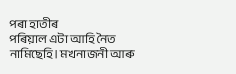পৰা হাতীৰ
পৰিয়াল এটা আহি নৈত নামিছেহি। মখনাজনী আৰু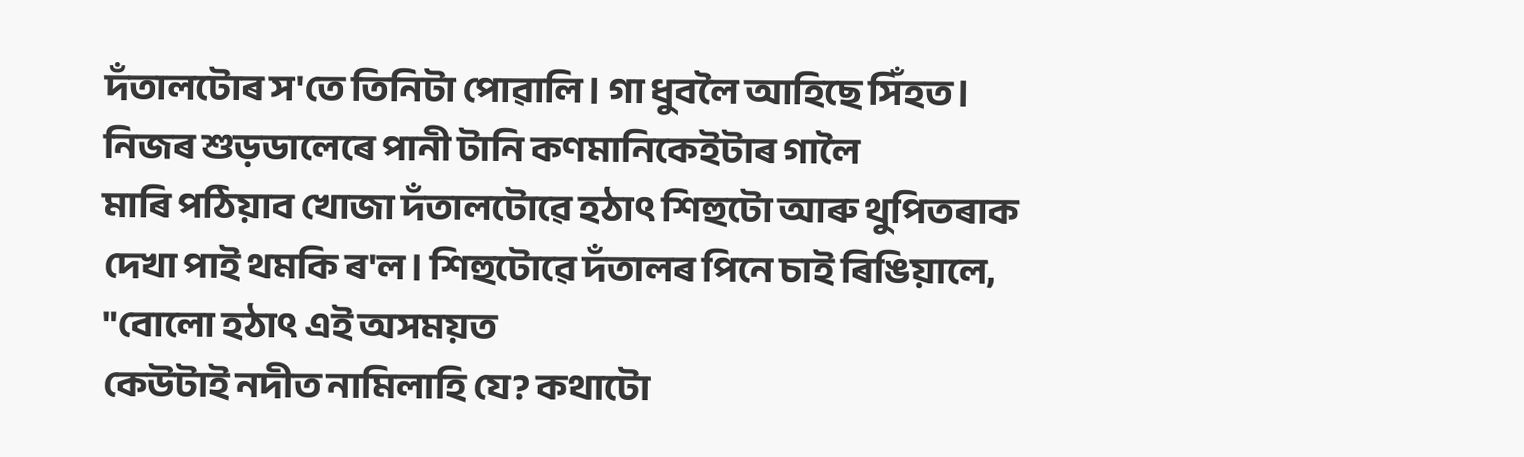দঁতালটোৰ স'তে তিনিটা পোৱালি। গা ধুবলৈ আহিছে সিঁহত।
নিজৰ শুড়ডালেৰে পানী টানি কণমানিকেইটাৰ গালৈ
মাৰি পঠিয়াব খোজা দঁতালটোৱে হঠাৎ শিহুটো আৰু থুপিতৰাক দেখা পাই থমকি ৰ'ল। শিহুটোৱে দঁতালৰ পিনে চাই ৰিঙিয়ালে,
"বোলো হঠাৎ এই অসময়ত
কেউটাই নদীত নামিলাহি যে? কথাটো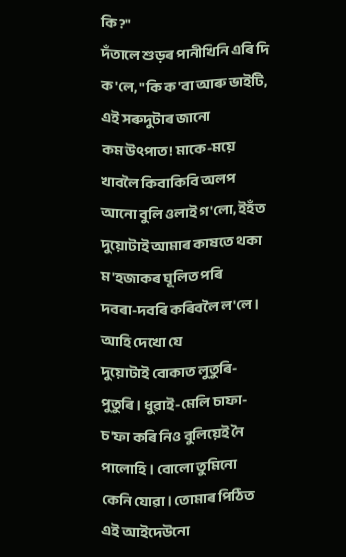কি?"
দঁতালে শুড়ৰ পানীখিনি এৰি দি ক'লে, "কি ক'বা আৰু ভাইটি, এই সৰুদুটাৰ জানো
কম উৎপাত! মাকে-ময়ে খাবলৈ কিবাকিবি অলপ আনো বুলি ওলাই গ'লো, ইহঁত দুয়োটাই আমাৰ কাষতে থকা ম'হজাকৰ ঘূলিত পৰি
দবৰা-দবৰি কৰিবলৈ ল'লে। আহি দেখো যে
দুয়োটাই বোকাত লুতুৰি-পুতুৰি। ধুৱাই-মেলি চাফা-চ'ফা কৰি নিও বুলিয়েই নৈ পালোহি। বোলো তুমিনো
কেনি যোৱা। তোমাৰ পিঠিত এই আইদেউনো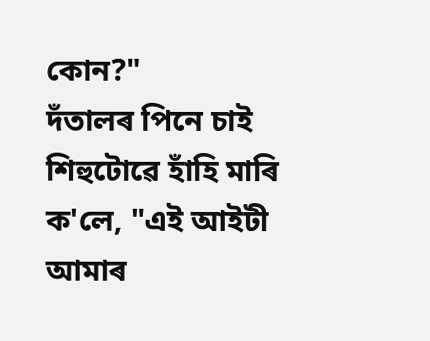কোন?"
দঁতালৰ পিনে চাই শিহুটোৱে হাঁহি মাৰি ক'লে, "এই আইটী আমাৰ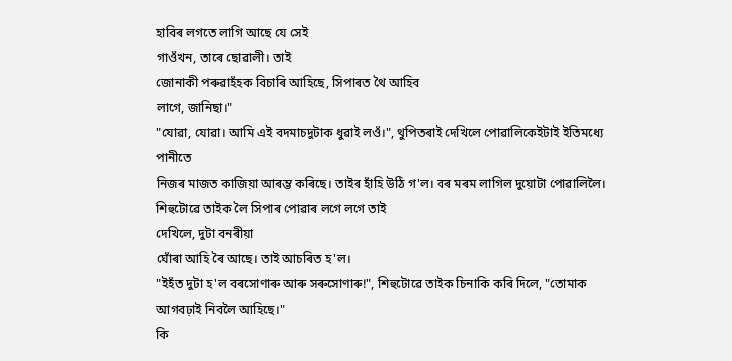হাবিৰ লগতে লাগি আছে যে সেই
গাওঁখন, তাৰে ছোৱালী। তাই
জোনাকী পৰুৱাহঁহক বিচাৰি আহিছে, সিপাৰত থৈ আহিব
লাগে, জানিছা।"
"যোৱা, যোৱা। আমি এই বদমাচদুটাক ধুৱাই লওঁ।", থুপিতৰাই দেখিলে পোৱালিকেইটাই ইতিমধ্যে পানীতে
নিজৰ মাজত কাজিয়া আৰম্ভ কৰিছে। তাইৰ হাঁহি উঠি গ'ল। বৰ মৰম লাগিল দুয়োটা পোৱালিলৈ।
শিহুটোৱে তাইক লৈ সিপাৰ পোৱাৰ লগে লগে তাই
দেখিলে, দুটা বনৰীয়া
ঘোঁৰা আহি ৰৈ আছে। তাই আচৰিত হ'ল।
"ইহঁত দুটা হ'ল বৰসোণাৰু আৰু সৰুসোণাৰু!", শিহুটোৱে তাইক চিনাকি কৰি দিলে, "তোমাক আগবঢ়াই নিবলৈ আহিছে।"
কি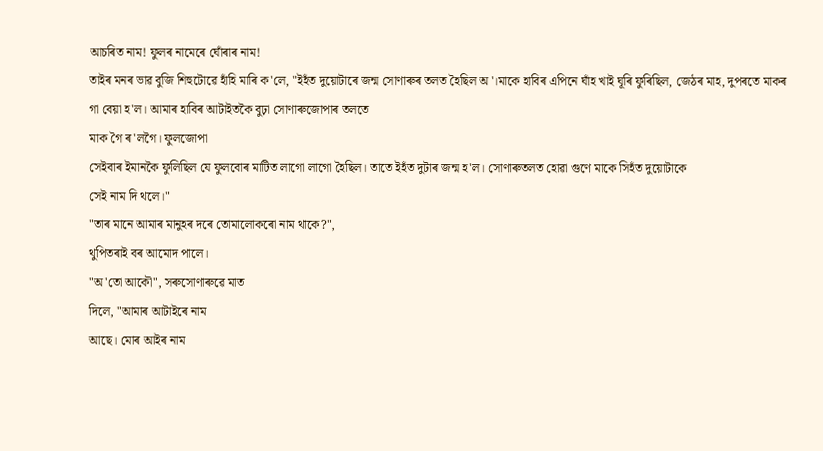আচৰিত নাম! ফুলৰ নামেৰে ঘোঁৰাৰ নাম!
তাইৰ মনৰ ভাৱ বুজি শিহুটোৱে হাঁহি মাৰি ক'লে, "ইহঁত দুয়োটাৰে জন্ম সোণাৰুৰ তলত হৈছিল অ'।মাকে হাবিৰ এপিনে ঘাঁহ খাই ঘূৰি ফুৰিছিল, জেঠৰ মাহ, দুপৰতে মাকৰ গা বেয়া হ'ল। আমাৰ হাবিৰ আটাইতকৈ বুঢ়া সোণাৰুজোপাৰ তলতে
মাক গৈ ৰ'লগৈ। ফুলজোপা
সেইবাৰ ইমানকৈ ফুলিছিল যে ফুলবোৰ মাটিত লাগো লাগো হৈছিল। তাতে ইহঁত দুটাৰ জন্ম হ'ল। সোণাৰুতলত হোৱা গুণে মাকে সিহঁত দুয়োটাকে
সেই নাম দি থলে।"
"তাৰ মানে আমাৰ মানুহৰ দৰে তোমালোকৰো নাম থাকে?",
থুপিতৰাই বৰ আমোদ পালে।
"অ'তো আকৌ", সৰুসোণাৰুৱে মাত
দিলে, "আমাৰ আটাইৰে নাম
আছে। মোৰ আইৰ নাম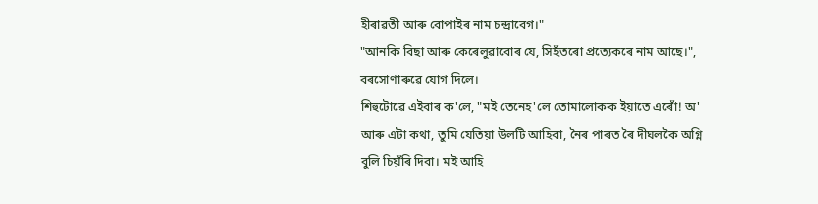হীৰাৱতী আৰু বোপাইৰ নাম চন্দ্ৰাবেগ।"
"আনকি বিছা আৰু কেৰেলুৱাবোৰ যে, সিহঁতৰো প্ৰত্যেকৰে নাম আছে।", বৰসোণাৰুৱে যোগ দিলে।
শিহুটোৱে এইবাৰ ক'লে, "মই তেনেহ'লে তোমালোকক ইয়াতে এৰোঁ! অ' আৰু এটা কথা, তুমি যেতিয়া উলটি আহিবা, নৈৰ পাৰত ৰৈ দীঘলকৈ অগ্নি বুলি চিয়ঁৰি দিবা। মই আহি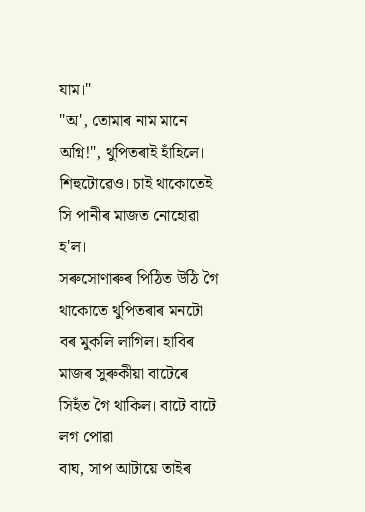যাম।"
"অ', তোমাৰ নাম মানে অগ্নি!", থুপিতৰাই হাঁহিলে।
শিহুটোৱেও। চাই থাকোতেই সি পানীৰ মাজত নোহোৱা হ'ল।
সৰুসোণাৰুৰ পিঠিত উঠি গৈ থাকোতে থুপিতৰাৰ মনটো
বৰ মুকলি লাগিল। হাবিৰ মাজৰ সুৰুকীয়া বাটেৰে সিহঁত গৈ থাকিল। বাটে বাটে লগ পোৱা
বাঘ, সাপ আটায়ে তাইৰ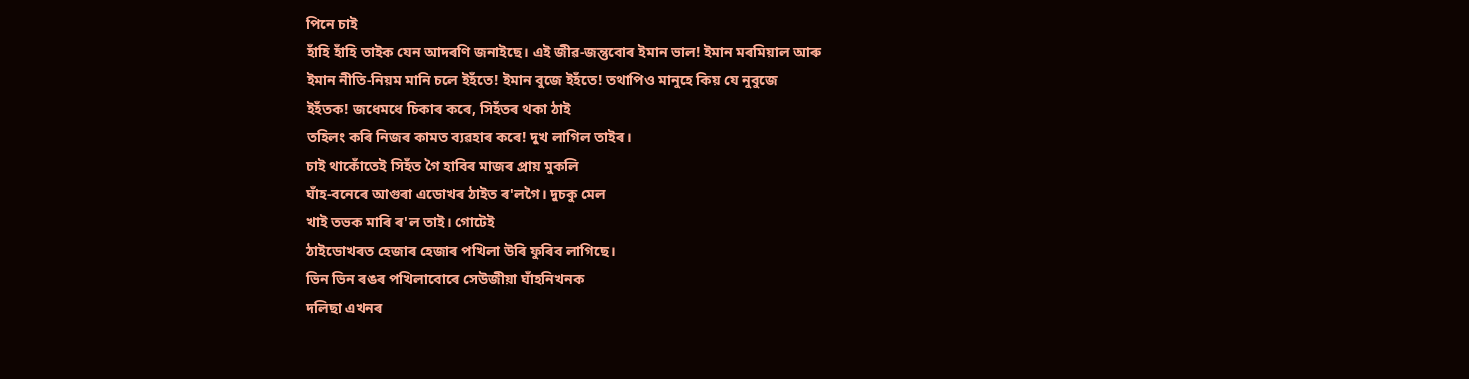পিনে চাই
হাঁহি হাঁহি তাইক যেন আদৰণি জনাইছে। এই জীৱ-জন্তুবোৰ ইমান ভাল! ইমান মৰমিয়াল আৰু
ইমান নীতি-নিয়ম মানি চলে ইহঁতে! ইমান বুজে ইহঁতে! তথাপিও মানুহে কিয় যে নুবুজে
ইহঁতক! জধেমধে চিকাৰ কৰে, সিহঁতৰ থকা ঠাই
তহিলং কৰি নিজৰ কামত ব্যৱহাৰ কৰে! দুখ লাগিল তাইৰ।
চাই থাকোঁতেই সিহঁত গৈ হাবিৰ মাজৰ প্ৰায় মুকলি
ঘাঁহ-বনেৰে আগুৰা এডোখৰ ঠাইত ৰ'লগৈ। দুচকু মেল
খাই তভক মাৰি ৰ'ল তাই। গোটেই
ঠাইডোখৰত হেজাৰ হেজাৰ পখিলা উৰি ফুৰিব লাগিছে।
ভিন ভিন ৰঙৰ পখিলাবোৰে সেউজীয়া ঘাঁহনিখনক
দলিছা এখনৰ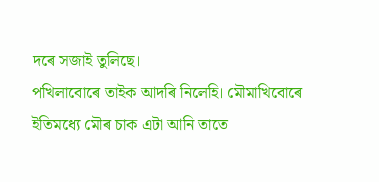দৰে সজাই তুলিছে।
পখিলাবোৰে তাইক আদৰি নিলেহি। মৌমাখিবোৰে
ইতিমধ্যে মৌৰ চাক এটা আনি তাতে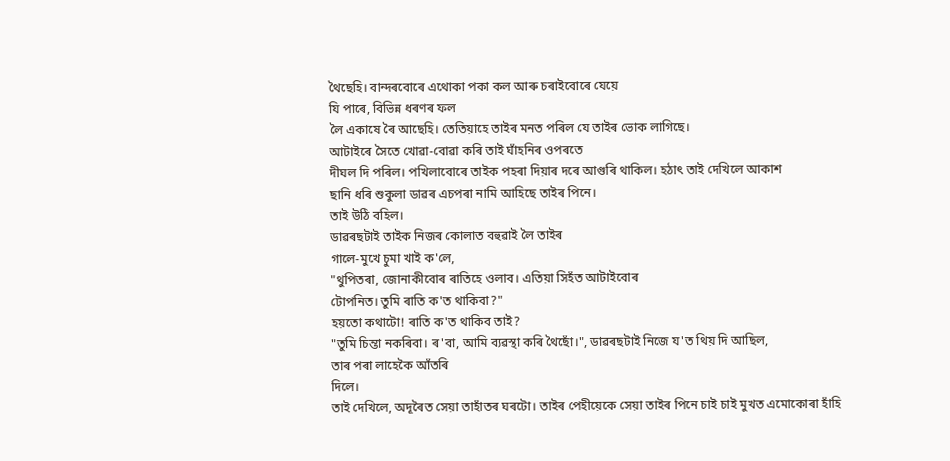থৈছেহি। বান্দৰবোৰে এথোকা পকা কল আৰু চৰাইবোৰে যেয়ে
যি পাৰে, বিভিন্ন ধৰণৰ ফল
লৈ একাষে ৰৈ আছেহি। তেতিয়াহে তাইৰ মনত পৰিল যে তাইৰ ভোক লাগিছে।
আটাইৰে সৈতে খোৱা-বোৱা কৰি তাই ঘাঁহনিৰ ওপৰতে
দীঘল দি পৰিল। পখিলাবোৰে তাইক পহৰা দিয়াৰ দৰে আগুৰি থাকিল। হঠাৎ তাই দেখিলে আকাশ
ছানি ধৰি শুকুলা ডাৱৰ এচপৰা নামি আহিছে তাইৰ পিনে।
তাই উঠি বহিল।
ডাৱৰছটাই তাইক নিজৰ কোলাত বহুৱাই লৈ তাইৰ
গালে-মুখে চুমা খাই ক'লে,
"থুপিতৰা, জোনাকীবোৰ ৰাতিহে ওলাব। এতিয়া সিহঁত আটাইবোৰ
টোপনিত। তুমি ৰাতি ক'ত থাকিবা?"
হয়তো কথাটো! ৰাতি ক'ত থাকিব তাই?
"তুমি চিন্তা নকৰিবা। ৰ'বা, আমি ব্যৱস্থা কৰি থৈছোঁ।", ডাৱৰছটাই নিজে য'ত থিয় দি আছিল,
তাৰ পৰা লাহেকৈ আঁতৰি
দিলে।
তাই দেখিলে, অদূৰৈত সেয়া তাহাঁতৰ ঘৰটো। তাইৰ পেহীয়েকে সেয়া তাইৰ পিনে চাই চাই মুখত এমোকোৰা হাঁহি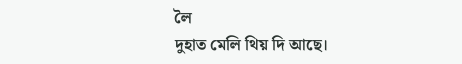লৈ
দুহাত মেলি থিয় দি আছে।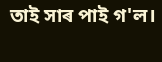তাই সাৰ পাই গ'ল।